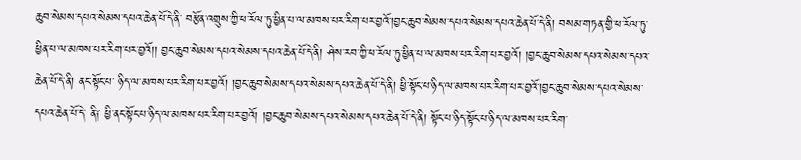ཆུབ་སེམས་དཔའ་སེམས་དཔའ་ཆེན་པོ་དེ་ནི་ བརྩོན་འགྲུས་ཀྱི་ཕ་རོལ་ཏུ་ཕྱིན་པ་ལ་མཁས་པར་རིག་པར་བྱའོ་།བྱང་ཆུབ་སེམས་དཔའ་སེམས་དཔའ་ཆེན་པོ་དེ་ནི། བསམ་གཏན་གྱི་ཕ་རོལ་ཏུ་ཕྱིན་པ་ལ་མཁས་པར་རིག་པར་བྱའོ།། བྱང་ཆུབ་སེམས་དཔའ་སེམས་དཔའ་ཆེན་པོ་དེ་ནི། ཤེས་རབ་ཀྱི་ཕ་རོལ་ཏུ་ཕྱིན་པ་ལ་མཁས་པར་རིག་པར་བྱའོ། །བྱང་ཆུབ་སེམས་དཔའ་སེམས་དཔའ་ཆེན་པོ་དེ་ནི། ནང་སྟོང་པ་ ཉིད་ལ་མཁས་པར་རིག་པར་བྱའོ། །བྱང་ཆུབ་སེམས་དཔའ་སེམས་དཔའ་ཆེན་པོ་དེ་ནི། ཕྱི་སྟོང་པ་ཉིད་ལ་མཁས་པར་རིག་པར་བྱའོ་།བྱང་ཆུབ་སེམས་དཔའ་སེམས་དཔའ་ཆེན་པོ་དེ་ ནི༑ ཕྱི་ནང་སྟོང་པ་ཉིད་ལ་མཁས་པར་རིག་པར་བྱའོ། །བྱང་ཆུབ་སེམས་དཔའ་སེམས་དཔའ་ཆེན་པོ་དེ་ནི། སྟོང་པ་ཉིད་སྟོང་པ་ཉིད་ལ་མཁས་པར་རིག་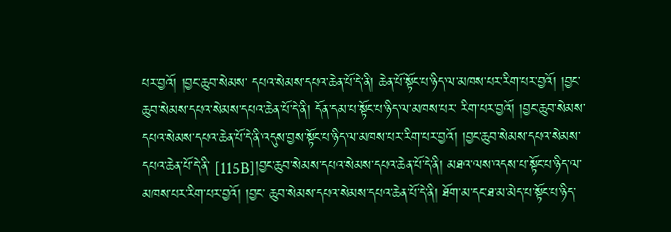པར་བྱའོ། །བྱང་ཆུབ་སེམས་ དཔའ་སེམས་དཔའ་ཆེན་པོ་དེ་ནི། ཆེན་པོ་སྟོང་པ་ཉིད་ལ་མཁས་པར་རིག་པར་བྱའོ། །བྱང་ཆུབ་སེམས་དཔའ་སེམས་དཔའ་ཆེན་པོ་དེ་ནི། དོན་དམ་པ་སྟོང་པ་ཉིད་ལ་མཁས་པར་ རིག་པར་བྱའོ། །བྱང་ཆུབ་སེམས་དཔའ་སེམས་དཔའ་ཆེན་པོ་དེ་ནི་འདུས་བྱས་སྟོང་པ་ཉིད་ལ་མཁས་པར་རིག་པར་བྱའོ། །བྱང་ཆུབ་སེམས་དཔའ་སེམས་དཔའ་ཆེན་པོ་དེ་ནི་ [115B]།བྱང་ཆུབ་སེམས་དཔའ་སེམས་དཔའ་ཆེན་པོ་དེ་ནི། མཐའ་ལས་འདས་པ་སྟོང་པ་ཉིད་ལ་མཁས་པར་རིག་པར་བྱའོ། །བྱང་ ཆུབ་སེམས་དཔའ་སེམས་དཔའ་ཆེན་པོ་དེ་ནི། ཐོག་མ་དང་ཐ་མ་མེད་པ་སྟོང་པ་ཉིད་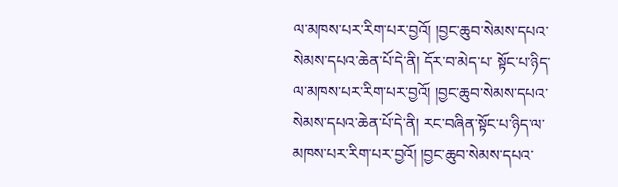ལ་མཁས་པར་རིག་པར་བྱའོ། །བྱང་ཆུབ་སེམས་དཔའ་སེམས་དཔའ་ཆེན་པོ་དེ་ནི། དོར་བ་མེད་པ་ སྟོང་པ་ཉིད་ལ་མཁས་པར་རིག་པར་བྱའོ། །བྱང་ཆུབ་སེམས་དཔའ་སེམས་དཔའ་ཆེན་པོ་དེ་ནི། རང་བཞིན་སྟོང་པ་ཉིད་ལ་མཁས་པར་རིག་པར་བྱའོ། །བྱང་ཆུབ་སེམས་དཔའ་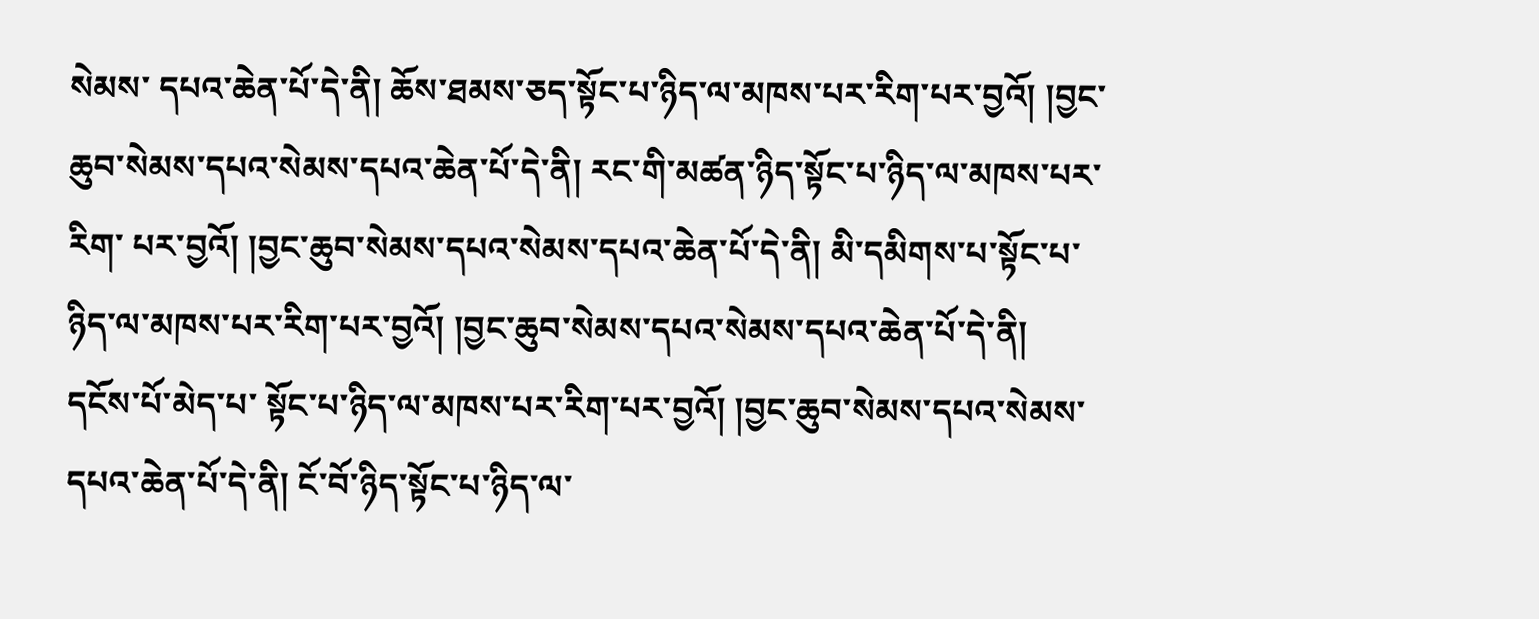སེམས་ དཔའ་ཆེན་པོ་དེ་ནི། ཆོས་ཐམས་ཅད་སྟོང་པ་ཉིད་ལ་མཁས་པར་རིག་པར་བྱའོ། །བྱང་ཆུབ་སེམས་དཔའ་སེམས་དཔའ་ཆེན་པོ་དེ་ནི། རང་གི་མཚན་ཉིད་སྟོང་པ་ཉིད་ལ་མཁས་པར་རིག་ པར་བྱའོ། །བྱང་ཆུབ་སེམས་དཔའ་སེམས་དཔའ་ཆེན་པོ་དེ་ནི། མི་དམིགས་པ་སྟོང་པ་ཉིད་ལ་མཁས་པར་རིག་པར་བྱའོ། །བྱང་ཆུབ་སེམས་དཔའ་སེམས་དཔའ་ཆེན་པོ་དེ་ནི། དངོས་པོ་མེད་པ་ སྟོང་པ་ཉིད་ལ་མཁས་པར་རིག་པར་བྱའོ། །བྱང་ཆུབ་སེམས་དཔའ་སེམས་དཔའ་ཆེན་པོ་དེ་ནི། ངོ་བོ་ཉིད་སྟོང་པ་ཉིད་ལ་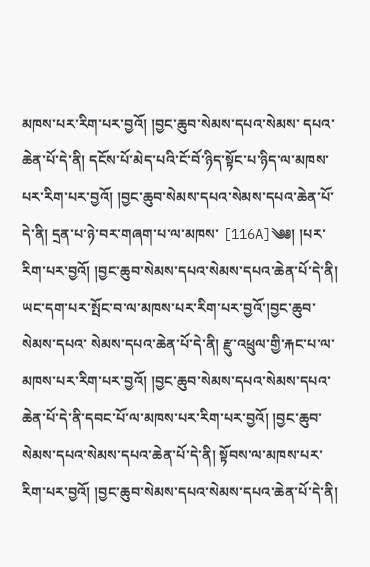མཁས་པར་རིག་པར་བྱའོ། །བྱང་ཆུབ་སེམས་དཔའ་སེམས་ དཔའ་ཆེན་པོ་དེ་ནི། དངོས་པོ་མེད་པའི་ངོ་བོ་ཉིད་སྟོང་པ་ཉིད་ལ་མཁས་པར་རིག་པར་བྱའོ། །བྱང་ཆུབ་སེམས་དཔའ་སེམས་དཔའ་ཆེན་པོ་དེ་ནི། དྲན་པ་ཉེ་བར་གཞག་པ་ལ་མཁས་ [116A]༄༅། །པར་རིག་པར་བྱའོ། །བྱང་ཆུབ་སེམས་དཔའ་སེམས་དཔའ་ཆེན་པོ་དེ་ནི། ཡང་དག་པར་སྤོང་བ་ལ་མཁས་པར་རིག་པར་བྱའོ་།བྱང་ཆུབ་སེམས་དཔའ་ སེམས་དཔའ་ཆེན་པོ་དེ་ནི། རྫུ་འཕྲུལ་གྱི་རྐང་པ་ལ་མཁས་པར་རིག་པར་བྱའོ། །བྱང་ཆུབ་སེམས་དཔའ་སེམས་དཔའ་ཆེན་པོ་དེ་ནི་དབང་པོ་ལ་མཁས་པར་རིག་པར་བྱའོ། །བྱང་ཆུབ་ སེམས་དཔའ་སེམས་དཔའ་ཆེན་པོ་དེ་ནི། སྟོབས་ལ་མཁས་པར་རིག་པར་བྱའོ། །བྱང་ཆུབ་སེམས་དཔའ་སེམས་དཔའ་ཆེན་པོ་དེ་ནི།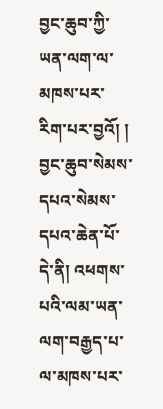བྱང་ཆུབ་ཀྱི་ཡན་ལག་ལ་མཁས་པར་རིག་པར་བྱའོ། ། བྱང་ཆུབ་སེམས་དཔའ་སེམས་དཔའ་ཆེན་པོ་དེ་ནི། འཕགས་པའི་ལམ་ཡན་ལག་བརྒྱད་པ་ལ་མཁས་པར་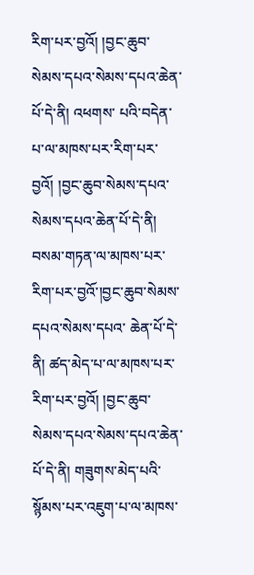རིག་པར་བྱའོ། །བྱང་ཆུབ་སེམས་དཔའ་སེམས་དཔའ་ཆེན་པོ་དེ་ནི། འཕགས་ པའི་བདེན་པ་ལ་མཁས་པར་རིག་པར་བྱའོ། །བྱང་ཆུབ་སེམས་དཔའ་སེམས་དཔའ་ཆེན་པོ་དེ་ནི། བསམ་གཏན་ལ་མཁས་པར་རིག་པར་བྱའོ་།བྱང་ཆུབ་སེམས་དཔའ་སེམས་དཔའ་ ཆེན་པོ་དེ་ནི། ཚད་མེད་པ་ལ་མཁས་པར་རིག་པར་བྱའོ། །བྱང་ཆུབ་སེམས་དཔའ་སེམས་དཔའ་ཆེན་པོ་དེ་ནི། གཟུགས་མེད་པའི་སྙོམས་པར་འཇུག་པ་ལ་མཁས་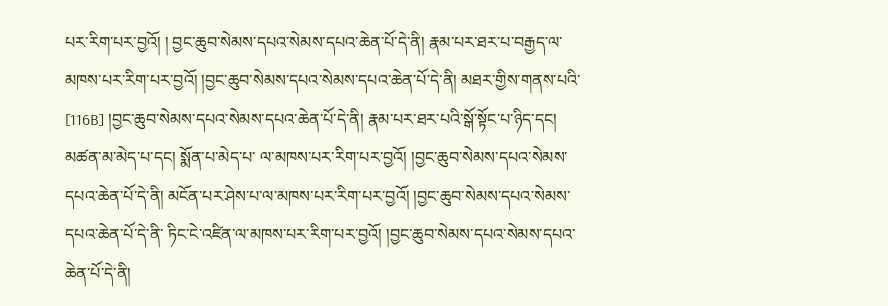པར་རིག་པར་བྱའོ། ། བྱང་ཆུབ་སེམས་དཔའ་སེམས་དཔའ་ཆེན་པོ་དེ་ནི། རྣམ་པར་ཐར་པ་བརྒྱད་ལ་མཁས་པར་རིག་པར་བྱའོ། །བྱང་ཆུབ་སེམས་དཔའ་སེམས་དཔའ་ཆེན་པོ་དེ་ནི། མཐར་གྱིས་གནས་པའི་ [116B] །བྱང་ཆུབ་སེམས་དཔའ་སེམས་དཔའ་ཆེན་པོ་དེ་ནི། རྣམ་པར་ཐར་པའི་སྒོ་སྟོང་པ་ཉིད་དང། མཚན་མ་མེད་པ་དང། སྨོན་པ་མེད་པ་ ལ་མཁས་པར་རིག་པར་བྱའོ། །བྱང་ཆུབ་སེམས་དཔའ་སེམས་དཔའ་ཆེན་པོ་དེ་ནི། མངོན་པར་ཤེས་པ་ལ་མཁས་པར་རིག་པར་བྱའོ། །བྱང་ཆུབ་སེམས་དཔའ་སེམས་དཔའ་ཆེན་པོ་དེ་ནི་ ཏིང་ངེ་འཛིན་ལ་མཁས་པར་རིག་པར་བྱའོ། །བྱང་ཆུབ་སེམས་དཔའ་སེམས་དཔའ་ཆེན་པོ་དེ་ནི།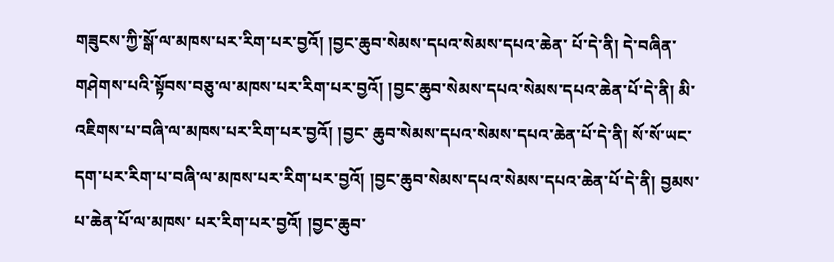གཟུངས་ཀྱི་སྒོ་ལ་མཁས་པར་རིག་པར་བྱའོ། །བྱང་ཆུབ་སེམས་དཔའ་སེམས་དཔའ་ཆེན་ པོ་དེ་ནི། དེ་བཞིན་གཤེགས་པའི་སྟོབས་བཅུ་ལ་མཁས་པར་རིག་པར་བྱའོ། །བྱང་ཆུབ་སེམས་དཔའ་སེམས་དཔའ་ཆེན་པོ་དེ་ནི། མི་འཇིགས་པ་བཞི་ལ་མཁས་པར་རིག་པར་བྱའོ། །བྱང་ ཆུབ་སེམས་དཔའ་སེམས་དཔའ་ཆེན་པོ་དེ་ནི། སོ་སོ་ཡང་དག་པར་རིག་པ་བཞི་ལ་མཁས་པར་རིག་པར་བྱའོ། །བྱང་ཆུབ་སེམས་དཔའ་སེམས་དཔའ་ཆེན་པོ་དེ་ནི། བྱམས་པ་ཆེན་པོ་ལ་མཁས་ པར་རིག་པར་བྱའོ། །བྱང་ཆུབ་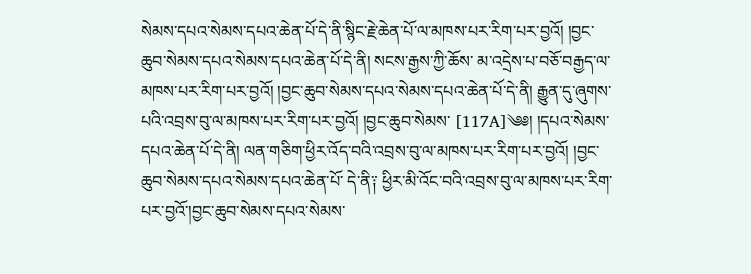སེམས་དཔའ་སེམས་དཔའ་ཆེན་པོ་དེ་ནི་སྙིང་རྗེ་ཆེན་པོ་ལ་མཁས་པར་རིག་པར་བྱའོ། །བྱང་ཆུབ་སེམས་དཔའ་སེམས་དཔའ་ཆེན་པོ་དེ་ནི། སངས་རྒྱས་ཀྱི་ཆོས་ མ་འདྲེས་པ་བཅོ་བརྒྱད་ལ་མཁས་པར་རིག་པར་བྱའོ། །བྱང་ཆུབ་སེམས་དཔའ་སེམས་དཔའ་ཆེན་པོ་དེ་ནི། རྒྱུན་དུ་ཞུགས་པའི་འབྲས་བུ་ལ་མཁས་པར་རིག་པར་བྱའོ། །བྱང་ཆུབ་སེམས་ [117A]༄༅། །དཔའ་སེམས་དཔའ་ཆེན་པོ་དེ་ནི། ལན་གཅིག་ཕྱིར་འོད་བའི་འབྲས་བུ་ལ་མཁས་པར་རིག་པར་བྱའོ། །བྱང་ཆུབ་སེམས་དཔའ་སེམས་དཔའ་ཆེན་པོ་ དེ་ནི༑ ཕྱིར་མི་འོང་བའི་འབྲས་བུ་ལ་མཁས་པར་རིག་པར་བྱའོ་།བྱང་ཆུབ་སེམས་དཔའ་སེམས་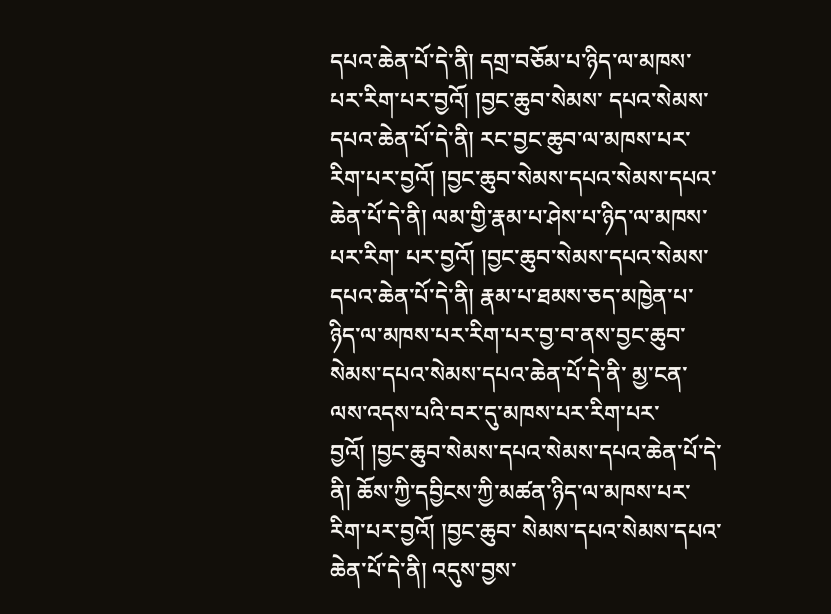དཔའ་ཆེན་པོ་དེ་ནི། དགྲ་བཅོམ་པ་ཉིད་ལ་མཁས་པར་རིག་པར་བྱའོ། །བྱང་ཆུབ་སེམས་ དཔའ་སེམས་དཔའ་ཆེན་པོ་དེ་ནི། རང་བྱང་ཆུབ་ལ་མཁས་པར་རིག་པར་བྱའོ། །བྱང་ཆུབ་སེམས་དཔའ་སེམས་དཔའ་ཆེན་པོ་དེ་ནི། ལམ་གྱི་རྣམ་པ་ཤེས་པ་ཉིད་ལ་མཁས་པར་རིག་ པར་བྱའོ། །བྱང་ཆུབ་སེམས་དཔའ་སེམས་དཔའ་ཆེན་པོ་དེ་ནི། རྣམ་པ་ཐམས་ཅད་མཁྱེན་པ་ཉིད་ལ་མཁས་པར་རིག་པར་བྱ་བ་ནས་བྱང་ཆུབ་སེམས་དཔའ་སེམས་དཔའ་ཆེན་པོ་དེ་ནི་ མྱ་ངན་ལས་འདས་པའི་བར་དུ་མཁས་པར་རིག་པར་བྱའོ། །བྱང་ཆུབ་སེམས་དཔའ་སེམས་དཔའ་ཆེན་པོ་དེ་ནི། ཆོས་ཀྱི་དབྱིངས་ཀྱི་མཚན་ཉིད་ལ་མཁས་པར་རིག་པར་བྱའོ། །བྱང་ཆུབ་ སེམས་དཔའ་སེམས་དཔའ་ཆེན་པོ་དེ་ནི། འདུས་བྱས་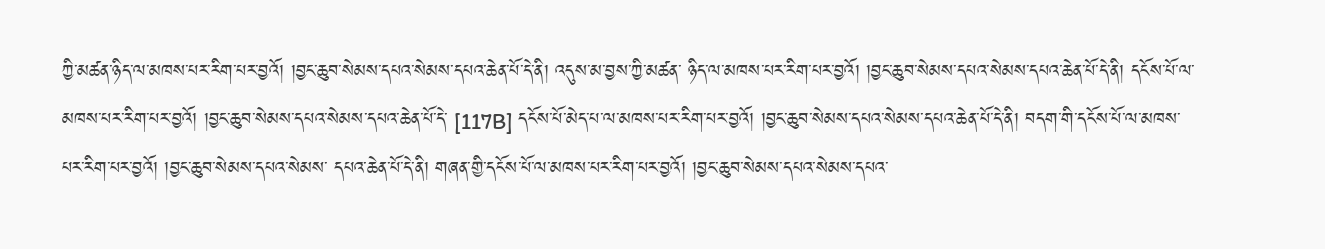ཀྱི་མཚན་ཉིད་ལ་མཁས་པར་རིག་པར་བྱའོ། །བྱང་ཆུབ་སེམས་དཔའ་སེམས་དཔའ་ཆེན་པོ་དེ་ནི། འདུས་མ་བྱས་ཀྱི་མཚན་ ཉིད་ལ་མཁས་པར་རིག་པར་བྱའོ། །བྱང་ཆུབ་སེམས་དཔའ་སེམས་དཔའ་ཆེན་པོ་དེ་ནི། དངོས་པོ་ལ་མཁས་པར་རིག་པར་བྱའོ། །བྱང་ཆུབ་སེམས་དཔའ་སེམས་དཔའ་ཆེན་པོ་དེ་ [117B] དངོས་པོ་མེད་པ་ལ་མཁས་པར་རིག་པར་བྱའོ། །བྱང་ཆུབ་སེམས་དཔའ་སེམས་དཔའ་ཆེན་པོ་དེ་ནི། བདག་གི་དངོས་པོ་ལ་མཁས་པར་རིག་པར་བྱའོ། །བྱང་ཆུབ་སེམས་དཔའ་སེམས་ དཔའ་ཆེན་པོ་དེ་ནི། གཞན་གྱི་དངོས་པོ་ལ་མཁས་པར་རིག་པར་བྱའོ། །བྱང་ཆུབ་སེམས་དཔའ་སེམས་དཔའ་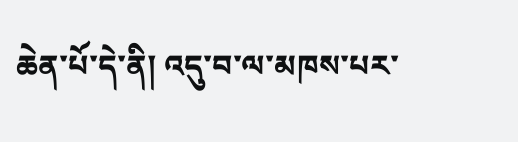ཆེན་པོ་དེ་ནི། འདུ་བ་ལ་མཁས་པར་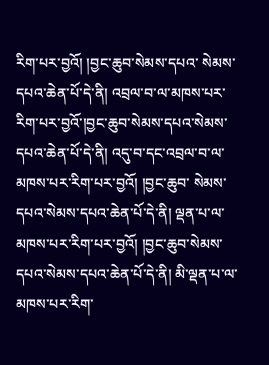རིག་པར་བྱའོ། །བྱང་ཆུབ་སེམས་དཔའ་ སེམས་དཔའ་ཆེན་པོ་དེ་ནི། འབྲལ་བ་ལ་མཁས་པར་རིག་པར་བྱའོ་།བྱང་ཆུབ་སེམས་དཔའ་སེམས་དཔའ་ཆེན་པོ་དེ་ནི། འདུ་བ་དང་འབྲལ་བ་ལ་མཁས་པར་རིག་པར་བྱའོ། །བྱང་ཆུབ་ སེམས་དཔའ་སེམས་དཔའ་ཆེན་པོ་དེ་ནི། ལྡན་པ་ལ་མཁས་པར་རིག་པར་བྱའོ། །བྱང་ཆུབ་སེམས་དཔའ་སེམས་དཔའ་ཆེན་པོ་དེ་ནི། མི་ལྡན་པ་ལ་མཁས་པར་རིག་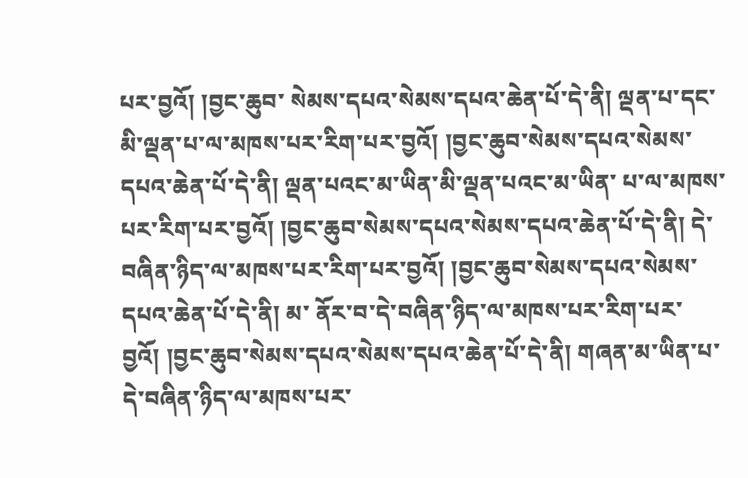པར་བྱའོ། །བྱང་ཆུབ་ སེམས་དཔའ་སེམས་དཔའ་ཆེན་པོ་དེ་ནི། ལྡན་པ་དང་མི་ལྡན་པ་ལ་མཁས་པར་རིག་པར་བྱའོ། །བྱང་ཆུབ་སེམས་དཔའ་སེམས་དཔའ་ཆེན་པོ་དེ་ནི། ལྡན་པའང་མ་ཡིན་མི་ལྡན་པའང་མ་ཡིན་ པ་ལ་མཁས་པར་རིག་པར་བྱའོ། །བྱང་ཆུབ་སེམས་དཔའ་སེམས་དཔའ་ཆེན་པོ་དེ་ནི། དེ་བཞིན་ཉིད་ལ་མཁས་པར་རིག་པར་བྱའོ། །བྱང་ཆུབ་སེམས་དཔའ་སེམས་དཔའ་ཆེན་པོ་དེ་ནི། མ་ ནོར་བ་དེ་བཞིན་ཉིད་ལ་མཁས་པར་རིག་པར་བྱའོ། །བྱང་ཆུབ་སེམས་དཔའ་སེམས་དཔའ་ཆེན་པོ་དེ་ནི། གཞན་མ་ཡིན་པ་དེ་བཞིན་ཉིད་ལ་མཁས་པར་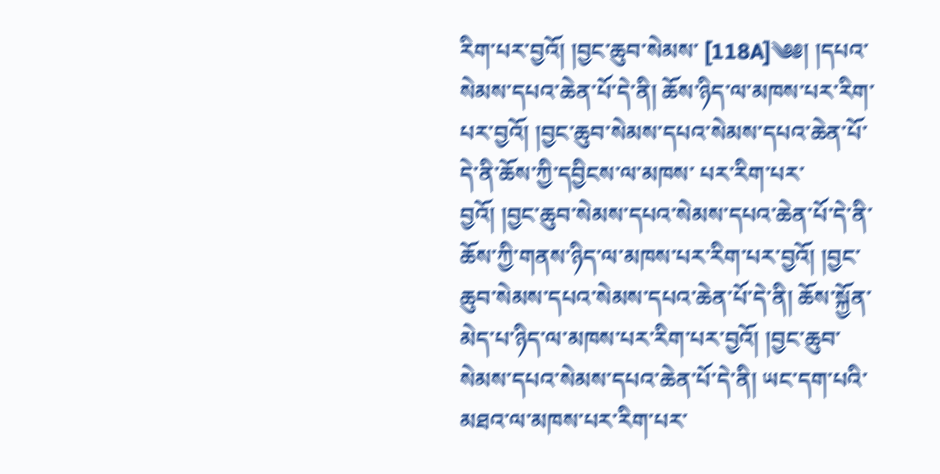རིག་པར་བྱའོ། །བྱང་ཆུབ་སེམས་ [118A]༄༅། །དཔའ་སེམས་དཔའ་ཆེན་པོ་དེ་ནི། ཆོས་ཉིད་ལ་མཁས་པར་རིག་པར་བྱའོ། །བྱང་ཆུབ་སེམས་དཔའ་སེམས་དཔའ་ཆེན་པོ་དེ་ནི་ཆོས་ཀྱི་དབྱིངས་ལ་མཁས་ པར་རིག་པར་བྱའོ། །བྱང་ཆུབ་སེམས་དཔའ་སེམས་དཔའ་ཆེན་པོ་དེ་ནི་ཆོས་ཀྱི་གནས་ཉིད་ལ་མཁས་པར་རིག་པར་བྱའོ། །བྱང་ཆུབ་སེམས་དཔའ་སེམས་དཔའ་ཆེན་པོ་དེ་ནི། ཆོས་སྐྱོན་ མེད་པ་ཉིད་ལ་མཁས་པར་རིག་པར་བྱའོ། །བྱང་ཆུབ་སེམས་དཔའ་སེམས་དཔའ་ཆེན་པོ་དེ་ནི། ཡང་དག་པའི་མཐའ་ལ་མཁས་པར་རིག་པར་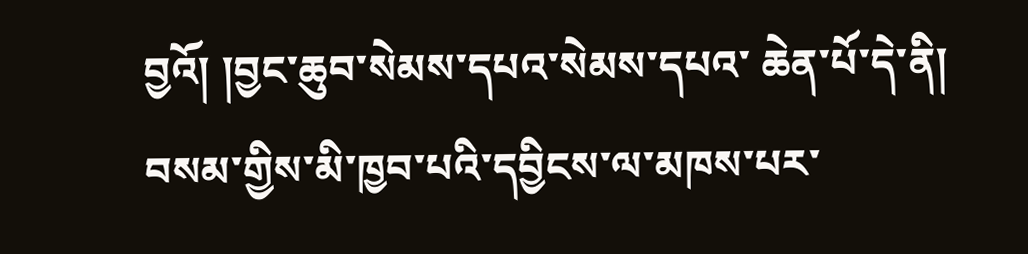བྱའོ། །བྱང་ཆུབ་སེམས་དཔའ་སེམས་དཔའ་ ཆེན་པོ་དེ་ནི། བསམ་གྱིས་མི་ཁྱབ་པའི་དབྱིངས་ལ་མཁས་པར་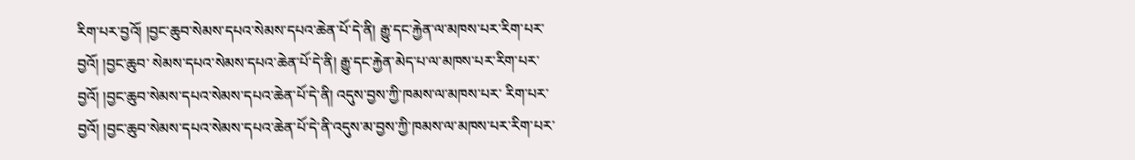རིག་པར་བྱའོ། །བྱང་ཆུབ་སེམས་དཔའ་སེམས་དཔའ་ཆེན་པོ་དེ་ནི། རྒྱུ་དང་རྐྱེན་ལ་མཁས་པར་རིག་པར་བྱའོ། །བྱང་ཆུབ་ སེམས་དཔའ་སེམས་དཔའ་ཆེན་པོ་དེ་ནི། རྒྱུ་དང་རྐྱེན་མེད་པ་ལ་མཁས་པར་རིག་པར་བྱའོ། །བྱང་ཆུབ་སེམས་དཔའ་སེམས་དཔའ་ཆེན་པོ་དེ་ནི། འདུས་བྱས་ཀྱི་ཁམས་ལ་མཁས་པར་ རིག་པར་བྱའོ། །བྱང་ཆུབ་སེམས་དཔའ་སེམས་དཔའ་ཆེན་པོ་དེ་ནི་འདུས་མ་བྱས་ཀྱི་ཁམས་ལ་མཁས་པར་རིག་པར་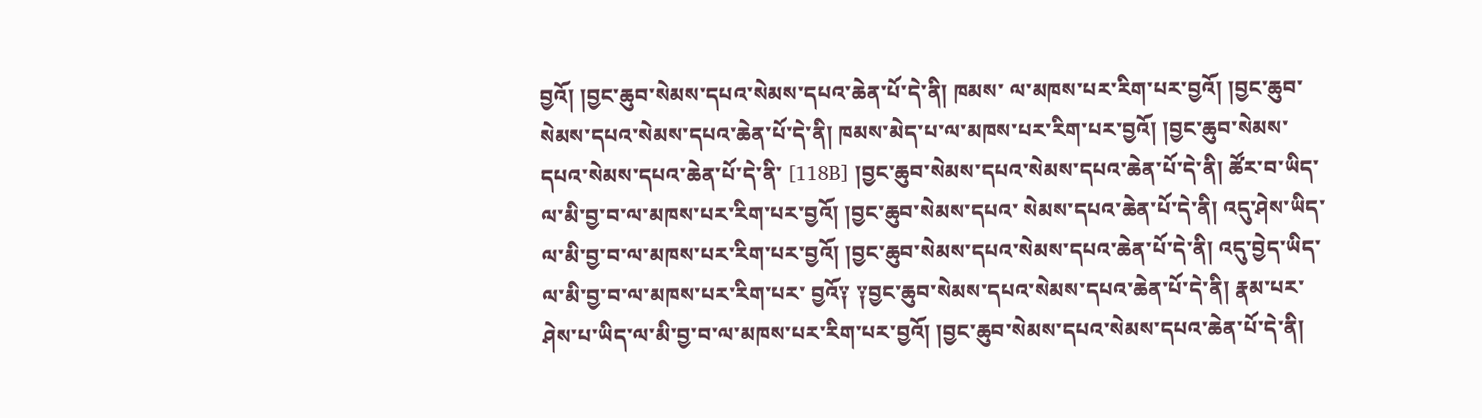བྱའོ། །བྱང་ཆུབ་སེམས་དཔའ་སེམས་དཔའ་ཆེན་པོ་དེ་ནི། ཁམས་ ལ་མཁས་པར་རིག་པར་བྱའོ། །བྱང་ཆུབ་སེམས་དཔའ་སེམས་དཔའ་ཆེན་པོ་དེ་ནི། ཁམས་མེད་པ་ལ་མཁས་པར་རིག་པར་བྱའོ། །བྱང་ཆུབ་སེམས་དཔའ་སེམས་དཔའ་ཆེན་པོ་དེ་ནི་ [118B] །བྱང་ཆུབ་སེམས་དཔའ་སེམས་དཔའ་ཆེན་པོ་དེ་ནི། ཚོར་བ་ཡིད་ལ་མི་བྱ་བ་ལ་མཁས་པར་རིག་པར་བྱའོ། །བྱང་ཆུབ་སེམས་དཔའ་ སེམས་དཔའ་ཆེན་པོ་དེ་ནི། འདུ་ཤེས་ཡིད་ལ་མི་བྱ་བ་ལ་མཁས་པར་རིག་པར་བྱའོ། །བྱང་ཆུབ་སེམས་དཔའ་སེམས་དཔའ་ཆེན་པོ་དེ་ནི། འདུ་བྱེད་ཡིད་ལ་མི་བྱ་བ་ལ་མཁས་པར་རིག་པར་ བྱའོ༑ ༑བྱང་ཆུབ་སེམས་དཔའ་སེམས་དཔའ་ཆེན་པོ་དེ་ནི། རྣམ་པར་ཤེས་པ་ཡིད་ལ་མི་བྱ་བ་ལ་མཁས་པར་རིག་པར་བྱའོ། །བྱང་ཆུབ་སེམས་དཔའ་སེམས་དཔའ་ཆེན་པོ་དེ་ནི།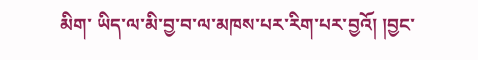མིག་ ཡིད་ལ་མི་བྱ་བ་ལ་མཁས་པར་རིག་པར་བྱའོ། །བྱང་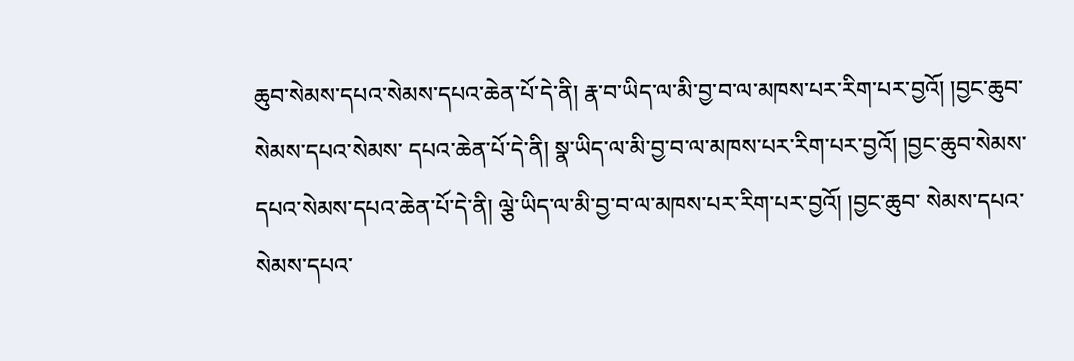ཆུབ་སེམས་དཔའ་སེམས་དཔའ་ཆེན་པོ་དེ་ནི། རྣ་བ་ཡིད་ལ་མི་བྱ་བ་ལ་མཁས་པར་རིག་པར་བྱའོ། །བྱང་ཆུབ་སེམས་དཔའ་སེམས་ དཔའ་ཆེན་པོ་དེ་ནི། སྣ་ཡིད་ལ་མི་བྱ་བ་ལ་མཁས་པར་རིག་པར་བྱའོ། །བྱང་ཆུབ་སེམས་དཔའ་སེམས་དཔའ་ཆེན་པོ་དེ་ནི། ལྕེ་ཡིད་ལ་མི་བྱ་བ་ལ་མཁས་པར་རིག་པར་བྱའོ། །བྱང་ཆུབ་ སེམས་དཔའ་སེམས་དཔའ་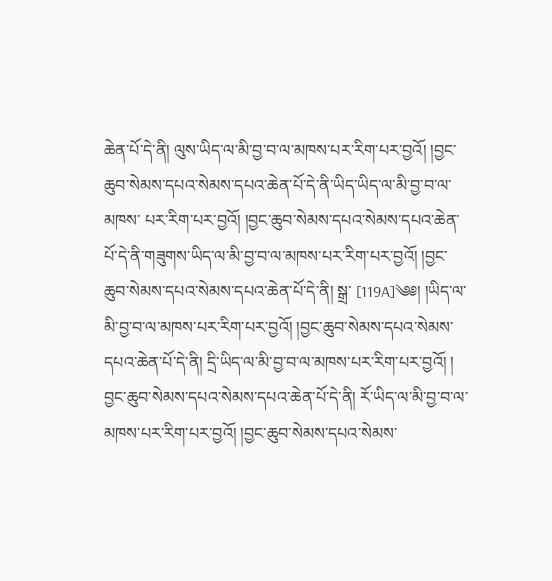ཆེན་པོ་དེ་ནི། ལུས་ཡིད་ལ་མི་བྱ་བ་ལ་མཁས་པར་རིག་པར་བྱའོ། །བྱང་ཆུབ་སེམས་དཔའ་སེམས་དཔའ་ཆེན་པོ་དེ་ནི་ཡིད་ཡིད་ལ་མི་བྱ་བ་ལ་མཁས་ པར་རིག་པར་བྱའོ། །བྱང་ཆུབ་སེམས་དཔའ་སེམས་དཔའ་ཆེན་པོ་དེ་ནི་གཟུགས་ཡིད་ལ་མི་བྱ་བ་ལ་མཁས་པར་རིག་པར་བྱའོ། །བྱང་ཆུབ་སེམས་དཔའ་སེམས་དཔའ་ཆེན་པོ་དེ་ནི། སྒྲ་ [119A]༄༅། །ཡིད་ལ་མི་བྱ་བ་ལ་མཁས་པར་རིག་པར་བྱའོ། །བྱང་ཆུབ་སེམས་དཔའ་སེམས་དཔའ་ཆེན་པོ་དེ་ནི། དྲི་ཡིད་ལ་མི་བྱ་བ་ལ་མཁས་པར་རིག་པར་བྱའོ། ། བྱང་ཆུབ་སེམས་དཔའ་སེམས་དཔའ་ཆེན་པོ་དེ་ནི། རོ་ཡིད་ལ་མི་བྱ་བ་ལ་མཁས་པར་རིག་པར་བྱའོ། །བྱང་ཆུབ་སེམས་དཔའ་སེམས་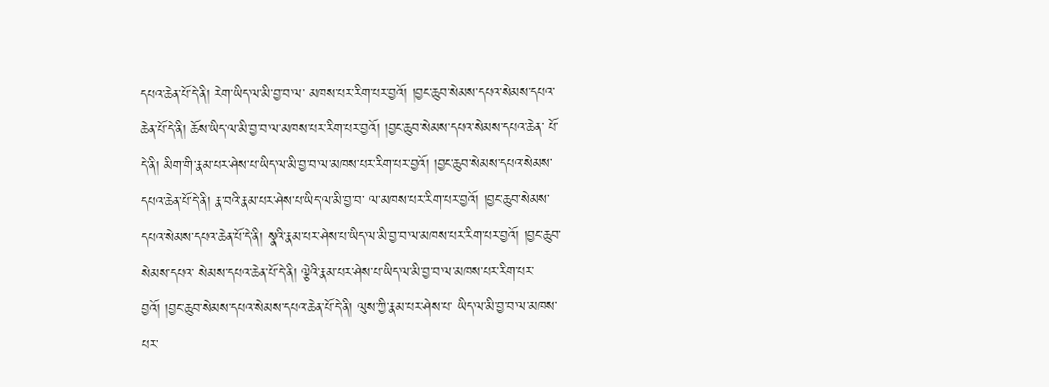དཔའ་ཆེན་པོ་དེ་ནི། རེག་ཡིད་ལ་མི་བྱ་བ་ལ་ མཁས་པར་རིག་པར་བྱའོ། །བྱང་ཆུབ་སེམས་དཔའ་སེམས་དཔའ་ཆེན་པོ་དེ་ནི། ཆོས་ཡིད་ལ་མི་བྱ་བ་ལ་མཁས་པར་རིག་པར་བྱའོ། །བྱང་ཆུབ་སེམས་དཔའ་སེམས་དཔའ་ཆེན་ པོ་དེ་ནི། མིག་གི་རྣམ་པར་ཤེས་པ་ཡིད་ལ་མི་བྱ་བ་ལ་མཁས་པར་རིག་པར་བྱའོ། །བྱང་ཆུབ་སེམས་དཔའ་སེམས་དཔའ་ཆེན་པོ་དེ་ནི། རྣ་བའི་རྣམ་པར་ཤེས་པ་ཡིད་ལ་མི་བྱ་བ་ ལ་མཁས་པར་རིག་པར་བྱའོ། །བྱང་ཆུབ་སེམས་དཔའ་སེམས་དཔའ་ཆེན་པོ་དེ་ནི། སྣའི་རྣམ་པར་ཤེས་པ་ཡིད་ལ་མི་བྱ་བ་ལ་མཁས་པར་རིག་པར་བྱའོ། །བྱང་ཆུབ་སེམས་དཔའ་ སེམས་དཔའ་ཆེན་པོ་དེ་ནི། ལྕེའི་རྣམ་པར་ཤེས་པ་ཡིད་ལ་མི་བྱ་བ་ལ་མཁས་པར་རིག་པར་བྱའོ། །བྱང་ཆུབ་སེམས་དཔའ་སེམས་དཔའ་ཆེན་པོ་དེ་ནི། ལུས་ཀྱི་རྣམ་པར་ཤེས་པ་ ཡིད་ལ་མི་བྱ་བ་ལ་མཁས་པར་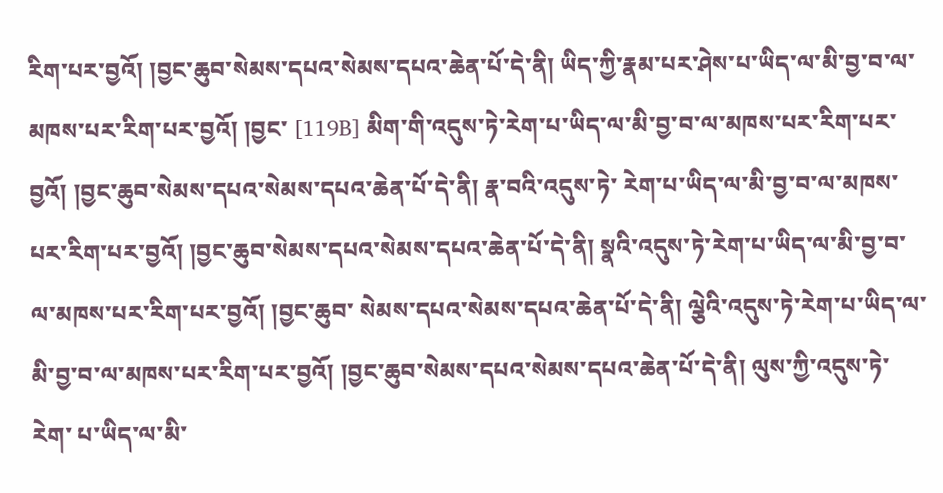རིག་པར་བྱའོ། །བྱང་ཆུབ་སེམས་དཔའ་སེམས་དཔའ་ཆེན་པོ་དེ་ནི། ཡིད་ཀྱི་རྣམ་པར་ཤེས་པ་ཡིད་ལ་མི་བྱ་བ་ལ་མཁས་པར་རིག་པར་བྱའོ། །བྱང་ [119B] མིག་གི་འདུས་ཏེ་རེག་པ་ཡིད་ལ་མི་བྱ་བ་ལ་མཁས་པར་རིག་པར་བྱའོ། །བྱང་ཆུབ་སེམས་དཔའ་སེམས་དཔའ་ཆེན་པོ་དེ་ནི། རྣ་བའི་འདུས་ཏེ་ རེག་པ་ཡིད་ལ་མི་བྱ་བ་ལ་མཁས་པར་རིག་པར་བྱའོ། །བྱང་ཆུབ་སེམས་དཔའ་སེམས་དཔའ་ཆེན་པོ་དེ་ནི། སྣའི་འདུས་ཏེ་རེག་པ་ཡིད་ལ་མི་བྱ་བ་ལ་མཁས་པར་རིག་པར་བྱའོ། །བྱང་ཆུབ་ སེམས་དཔའ་སེམས་དཔའ་ཆེན་པོ་དེ་ནི། ལྕེའི་འདུས་ཏེ་རེག་པ་ཡིད་ལ་མི་བྱ་བ་ལ་མཁས་པར་རིག་པར་བྱའོ། །བྱང་ཆུབ་སེམས་དཔའ་སེམས་དཔའ་ཆེན་པོ་དེ་ནི། ལུས་ཀྱི་འདུས་ཏེ་རེག་ པ་ཡིད་ལ་མི་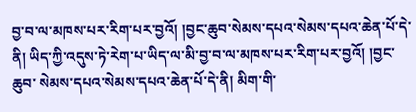བྱ་བ་ལ་མཁས་པར་རིག་པར་བྱའོ། །བྱང་ཆུབ་སེམས་དཔའ་སེམས་དཔའ་ཆེན་པོ་དེ་ནི། ཡིད་ཀྱི་འདུས་ཏེ་རེག་པ་ཡིད་ལ་མི་བྱ་བ་ལ་མཁས་པར་རིག་པར་བྱའོ། །བྱང་ཆུབ་ སེམས་དཔའ་སེམས་དཔའ་ཆེན་པོ་དེ་ནི། མིག་གི་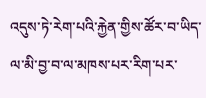འདུས་ཏེ་རེག་པའི་རྐྱེན་གྱིས་ཚོར་བ་ཡིད་ལ་མི་བྱ་བ་ལ་མཁས་པར་རིག་པར་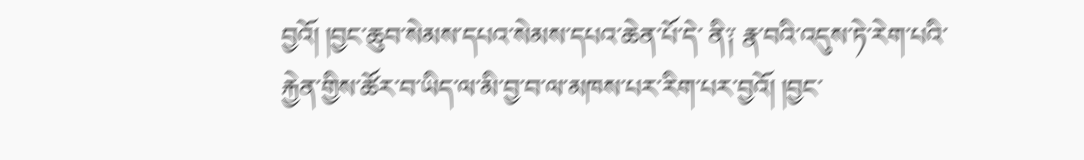བྱའོ། །བྱང་ཆུབ་སེམས་དཔའ་སེམས་དཔའ་ཆེན་པོ་དེ་ ནི༑ རྣ་བའི་འདུས་ཏེ་རེག་པའི་རྐྱེན་གྱིས་ཚོར་བ་ཡིད་ལ་མི་བྱ་བ་ལ་མཁས་པར་རིག་པར་བྱའོ། །བྱང་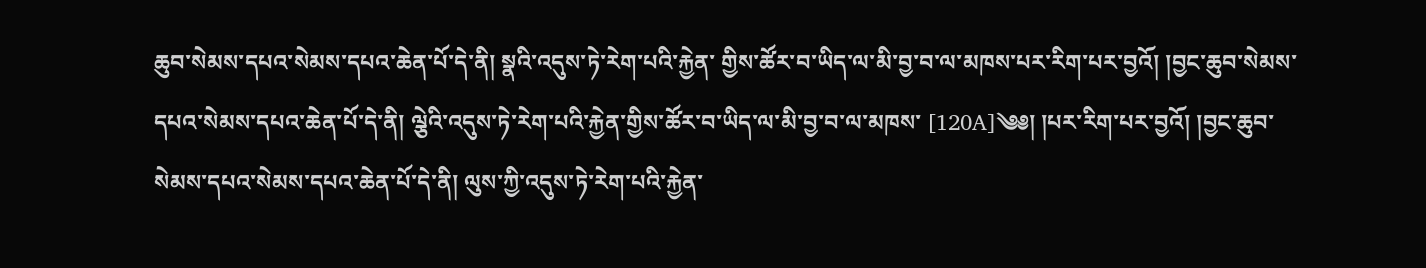ཆུབ་སེམས་དཔའ་སེམས་དཔའ་ཆེན་པོ་དེ་ནི། སྣའི་འདུས་ཏེ་རེག་པའི་རྐྱེན་ གྱིས་ཚོར་བ་ཡིད་ལ་མི་བྱ་བ་ལ་མཁས་པར་རིག་པར་བྱའོ། །བྱང་ཆུབ་སེམས་དཔའ་སེམས་དཔའ་ཆེན་པོ་དེ་ནི། ལྕེའི་འདུས་ཏེ་རེག་པའི་རྐྱེན་གྱིས་ཚོར་བ་ཡིད་ལ་མི་བྱ་བ་ལ་མཁས་ [120A]༄༅། །པར་རིག་པར་བྱའོ། །བྱང་ཆུབ་སེམས་དཔའ་སེམས་དཔའ་ཆེན་པོ་དེ་ནི། ལུས་ཀྱི་འདུས་ཏེ་རེག་པའི་རྐྱེན་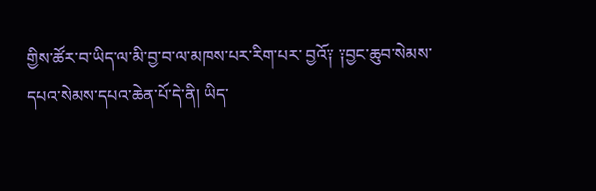གྱིས་ཚོར་བ་ཡིད་ལ་མི་བྱ་བ་ལ་མཁས་པར་རིག་པར་ བྱའོ༑ ༑བྱང་ཆུབ་སེམས་དཔའ་སེམས་དཔའ་ཆེན་པོ་དེ་ནི། ཡིད་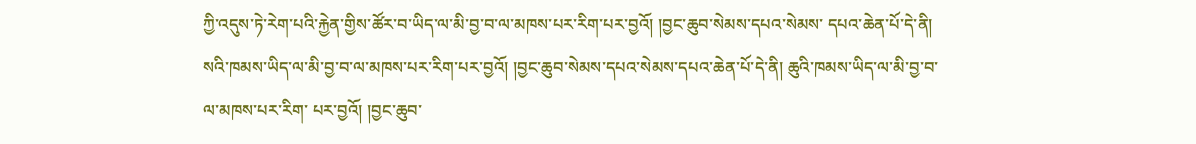ཀྱི་འདུས་ཏེ་རེག་པའི་རྐྱེན་གྱིས་ཚོར་བ་ཡིད་ལ་མི་བྱ་བ་ལ་མཁས་པར་རིག་པར་བྱའོ། །བྱང་ཆུབ་སེམས་དཔའ་སེམས་ དཔའ་ཆེན་པོ་དེ་ནི། སའི་ཁམས་ཡིད་ལ་མི་བྱ་བ་ལ་མཁས་པར་རིག་པར་བྱའོ། །བྱང་ཆུབ་སེམས་དཔའ་སེམས་དཔའ་ཆེན་པོ་དེ་ནི། ཆུའི་ཁམས་ཡིད་ལ་མི་བྱ་བ་ལ་མཁས་པར་རིག་ པར་བྱའོ། །བྱང་ཆུབ་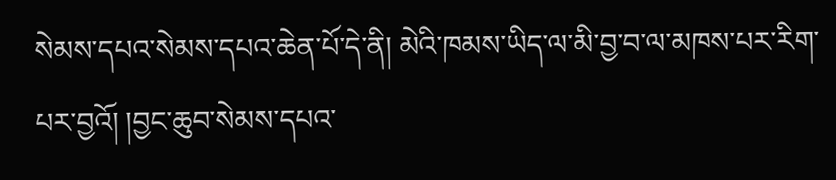སེམས་དཔའ་སེམས་དཔའ་ཆེན་པོ་དེ་ནི། མེའི་ཁམས་ཡིད་ལ་མི་བྱ་བ་ལ་མཁས་པར་རིག་པར་བྱའོ། །བྱང་ཆུབ་སེམས་དཔའ་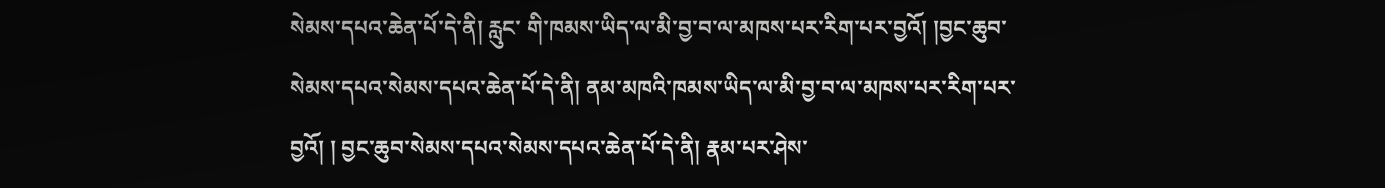སེམས་དཔའ་ཆེན་པོ་དེ་ནི། རླུང་ གི་ཁམས་ཡིད་ལ་མི་བྱ་བ་ལ་མཁས་པར་རིག་པར་བྱའོ། །བྱང་ཆུབ་སེམས་དཔའ་སེམས་དཔའ་ཆེན་པོ་དེ་ནི། ནམ་མཁའི་ཁམས་ཡིད་ལ་མི་བྱ་བ་ལ་མཁས་པར་རིག་པར་བྱའོ། ། བྱང་ཆུབ་སེམས་དཔའ་སེམས་དཔའ་ཆེན་པོ་དེ་ནི། རྣམ་པར་ཤེས་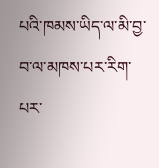པའི་ཁམས་ཡིད་ལ་མི་བྱ་བ་ལ་མཁས་པར་རིག་པར་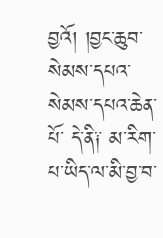བྱའོ། །བྱང་ཆུབ་སེམས་དཔའ་སེམས་དཔའ་ཆེན་པོ་ དེ་ནི༑ མ་རིག་པ་ཡིད་ལ་མི་བྱ་བ་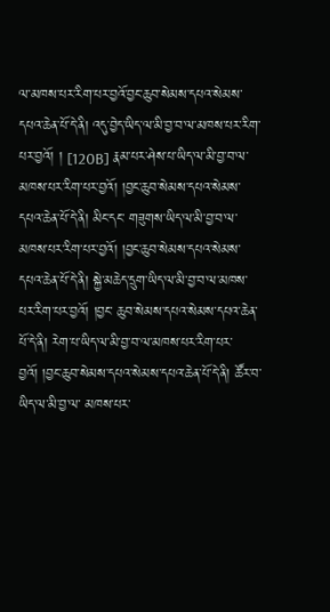ལ་མཁས་པར་རིག་པར་བྱའོ་བྱང་ཆུབ་སེམས་དཔའ་སེམས་དཔའ་ཆེན་པོ་དེ་ནི། འདུ་བྱེད་ཡིད་ལ་མི་བྱ་བ་ལ་མཁས་པར་རིག་པར་བྱའོ། ། [120B] རྣམ་པར་ཤེས་པ་ཡིད་ལ་མི་བྱ་བ་ལ་མཁས་པར་རིག་པར་བྱའོ། །བྱང་ཆུབ་སེམས་དཔའ་སེམས་དཔའ་ཆེན་པོ་དེ་ནི། མིང་དང་ གཟུགས་ཡིད་ལ་མི་བྱ་བ་ལ་མཁས་པར་རིག་པར་བྱའོ། །བྱང་ཆུབ་སེམས་དཔའ་སེམས་དཔའ་ཆེན་པོ་དེ་ནི། སྐྱེ་མཆེད་དྲུག་ཡིད་ལ་མི་བྱ་བ་ལ་མཁས་པར་རིག་པར་བྱའོ། །བྱང་ ཆུབ་སེམས་དཔའ་སེམས་དཔའ་ཆེན་པོ་དེ་ནི། རེག་པ་ཡིད་ལ་མི་བྱ་བ་ལ་མཁས་པར་རིག་པར་བྱའོ། །བྱང་ཆུབ་སེམས་དཔའ་སེམས་དཔའ་ཆེན་པོ་དེ་ནི། ཚོར་བ་ཡིད་ལ་མི་བྱ་ལ་ མཁས་པར་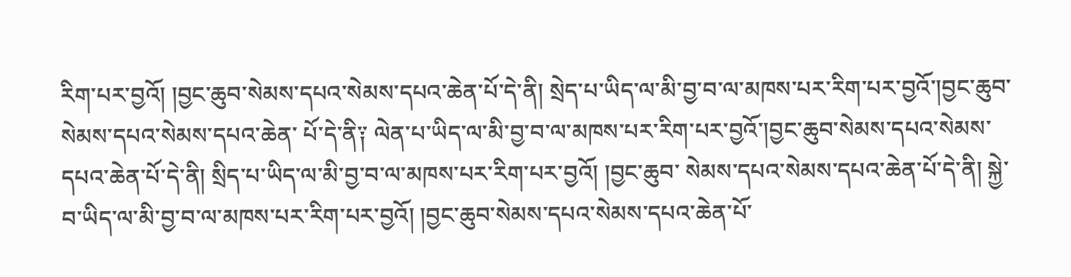རིག་པར་བྱའོ། །བྱང་ཆུབ་སེམས་དཔའ་སེམས་དཔའ་ཆེན་པོ་དེ་ནི། སྲེད་པ་ཡིད་ལ་མི་བྱ་བ་ལ་མཁས་པར་རིག་པར་བྱའོ་།བྱང་ཆུབ་སེམས་དཔའ་སེམས་དཔའ་ཆེན་ པོ་དེ་ནི༑ ལེན་པ་ཡིད་ལ་མི་བྱ་བ་ལ་མཁས་པར་རིག་པར་བྱའོ་།བྱང་ཆུབ་སེམས་དཔའ་སེམས་དཔའ་ཆེན་པོ་དེ་ནི། སྲིད་པ་ཡིད་ལ་མི་བྱ་བ་ལ་མཁས་པར་རིག་པར་བྱའོ། །བྱང་ཆུབ་ སེམས་དཔའ་སེམས་དཔའ་ཆེན་པོ་དེ་ནི། སྐྱེ་བ་ཡིད་ལ་མི་བྱ་བ་ལ་མཁས་པར་རིག་པར་བྱའོ། །བྱང་ཆུབ་སེམས་དཔའ་སེམས་དཔའ་ཆེན་པོ་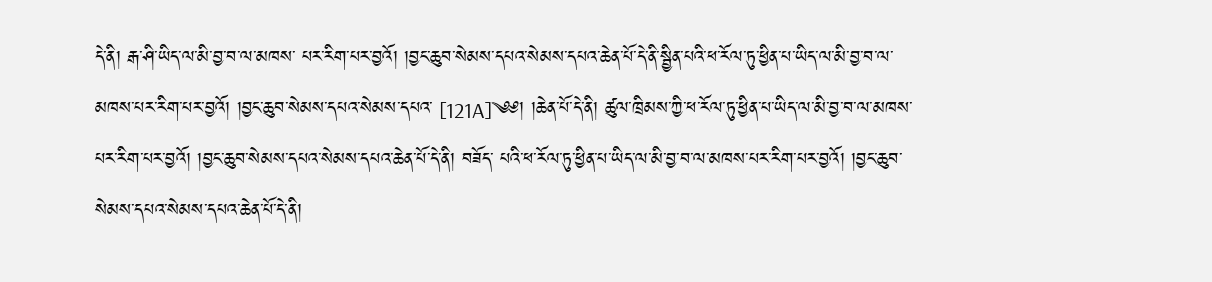དེ་ནི། རྒ་ཤི་ཡིད་ལ་མི་བྱ་བ་ལ་མཁས་ པར་རིག་པར་བྱའོ། །བྱང་ཆུབ་སེམས་དཔའ་སེམས་དཔའ་ཆེན་པོ་དེ་ནི་སྦྱིན་པའི་ཕ་རོལ་ཏུ་ཕྱིན་པ་ཡིད་ལ་མི་བྱ་བ་ལ་མཁས་པར་རིག་པར་བྱའོ། །བྱང་ཆུབ་སེམས་དཔའ་སེམས་དཔའ་ [121A]༄༅། །ཆེན་པོ་དེ་ནི། ཚུལ་ཁྲིམས་ཀྱི་ཕ་རོལ་ཏུ་ཕྱིན་པ་ཡིད་ལ་མི་བྱ་བ་ལ་མཁས་པར་རིག་པར་བྱའོ། །བྱང་ཆུབ་སེམས་དཔའ་སེམས་དཔའ་ཆེན་པོ་དེ་ནི། བཟོད་ པའི་ཕ་རོལ་ཏུ་ཕྱིན་པ་ཡིད་ལ་མི་བྱ་བ་ལ་མཁས་པར་རིག་པར་བྱའོ། །བྱང་ཆུབ་སེམས་དཔའ་སེམས་དཔའ་ཆེན་པོ་དེ་ནི།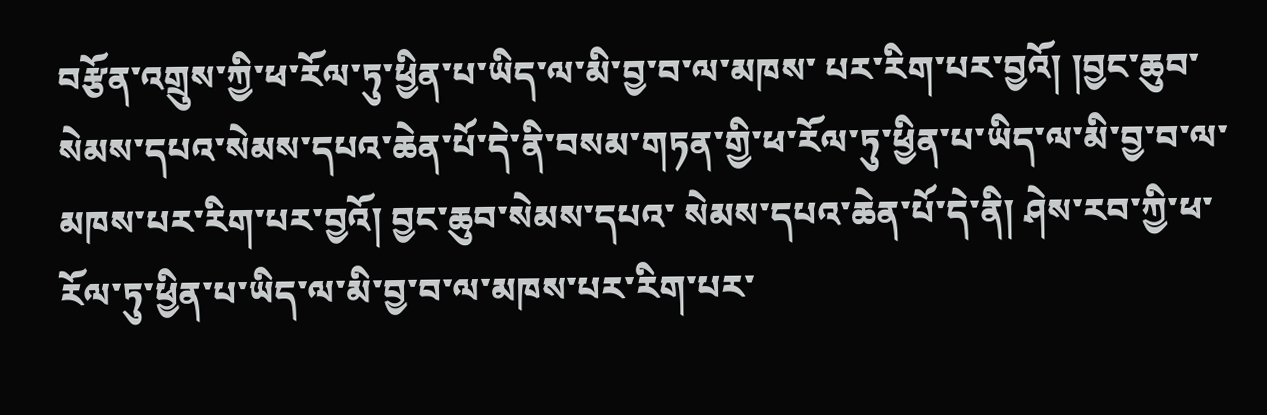བརྩོན་འགྲུས་ཀྱི་ཕ་རོལ་ཏུ་ཕྱིན་པ་ཡིད་ལ་མི་བྱ་བ་ལ་མཁས་ པར་རིག་པར་བྱའོ། །བྱང་ཆུབ་སེམས་དཔའ་སེམས་དཔའ་ཆེན་པོ་དེ་ནི་བསམ་གཏན་གྱི་ཕ་རོལ་ཏུ་ཕྱིན་པ་ཡིད་ལ་མི་བྱ་བ་ལ་མཁས་པར་རིག་པར་བྱའོ། བྱང་ཆུབ་སེམས་དཔའ་ སེམས་དཔའ་ཆེན་པོ་དེ་ནི། ཤེས་རབ་ཀྱི་ཕ་རོལ་ཏུ་ཕྱིན་པ་ཡིད་ལ་མི་བྱ་བ་ལ་མཁས་པར་རིག་པར་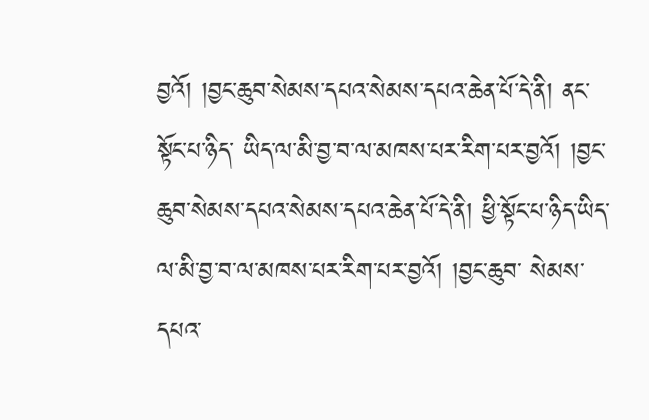བྱའོ། །བྱང་ཆུབ་སེམས་དཔའ་སེམས་དཔའ་ཆེན་པོ་དེ་ནི། ནང་སྟོང་པ་ཉིད་ ཡིད་ལ་མི་བྱ་བ་ལ་མཁས་པར་རིག་པར་བྱའོ། །བྱང་ཆུབ་སེམས་དཔའ་སེམས་དཔའ་ཆེན་པོ་དེ་ནི། ཕྱི་སྟོང་པ་ཉིད་ཡིད་ལ་མི་བྱ་བ་ལ་མཁས་པར་རིག་པར་བྱའོ། །བྱང་ཆུབ་ སེམས་དཔའ་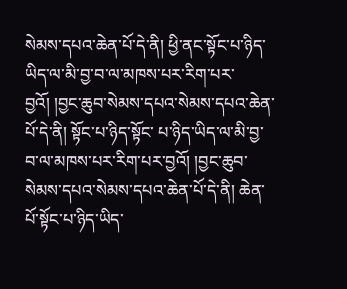སེམས་དཔའ་ཆེན་པོ་དེ་ནི། ཕྱི་ནང་སྟོང་པ་ཉིད་ཡིད་ལ་མི་བྱ་བ་ལ་མཁས་པར་རིག་པར་བྱའོ། །བྱང་ཆུབ་སེམས་དཔའ་སེམས་དཔའ་ཆེན་པོ་དེ་ནི། སྟོང་པ་ཉིད་སྟོང་ པ་ཉིད་ཡིད་ལ་མི་བྱ་བ་ལ་མཁས་པར་རིག་པར་བྱའོ། །བྱང་ཆུབ་སེམས་དཔའ་སེམས་དཔའ་ཆེན་པོ་དེ་ནི། ཆེན་པོ་སྟོང་པ་ཉིད་ཡིད་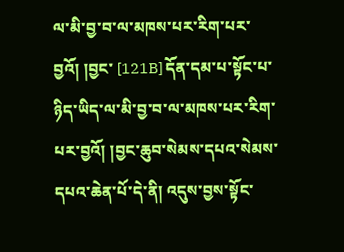ལ་མི་བྱ་བ་ལ་མཁས་པར་རིག་པར་བྱའོ། །བྱང་ [121B] དོན་དམ་པ་སྟོང་པ་ཉིད་ཡིད་ལ་མི་བྱ་བ་ལ་མཁས་པར་རིག་པར་བྱའོ། །བྱང་ཆུབ་སེམས་དཔའ་སེམས་དཔའ་ཆེན་པོ་དེ་ནི། འདུས་བྱས་སྟོང་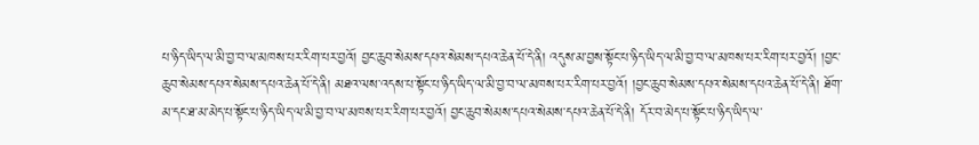པ་ཉིད་ཡིད་ལ་མི་བྱ་བ་ལ་མཁས་པར་རིག་པར་བྱའོ། བྱང་ཆུབ་སེམས་དཔའ་སེམས་དཔའ་ཆེན་པོ་དེ་ནི། འདུས་མ་བྱས་སྟོང་པ་ཉིད་ཡིད་ལ་མི་བྱ་བ་ལ་མཁས་པར་རིག་པར་བྱའོ། །བྱང་ ཆུབ་སེམས་དཔའ་སེམས་དཔའ་ཆེན་པོ་དེ་ནི། མཐའ་ལས་འདས་པ་སྟོང་པ་ཉིད་ཡིད་ལ་མི་བྱ་བ་ལ་མཁས་པར་རིག་པར་བྱའོ། །བྱང་ཆུབ་སེམས་དཔའ་སེམས་དཔའ་ཆེན་པོ་དེ་ནི། ཐོག་ མ་དང་ཐ་མ་མེད་པ་སྟོང་པ་ཉིད་ཡིད་ལ་མི་བྱ་བ་ལ་མཁས་པར་རིག་པར་བྱའོ། བྱང་ཆུབ་སེམས་དཔའ་སེམས་དཔའ་ཆེན་པོ་དེ་ནི། དོར་བ་མེད་པ་སྟོང་པ་ཉིད་ཡིད་ལ་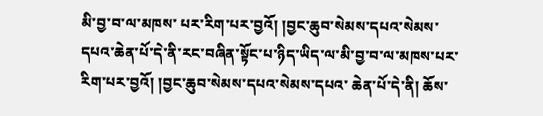མི་བྱ་བ་ལ་མཁས་ པར་རིག་པར་བྱའོ། །བྱང་ཆུབ་སེམས་དཔའ་སེམས་དཔའ་ཆེན་པོ་དེ་ནི་རང་བཞིན་སྟོང་པ་ཉིད་ཡིད་ལ་མི་བྱ་བ་ལ་མཁས་པར་རིག་པར་བྱའོ། །བྱང་ཆུབ་སེམས་དཔའ་སེམས་དཔའ་ ཆེན་པོ་དེ་ནི། ཆོས་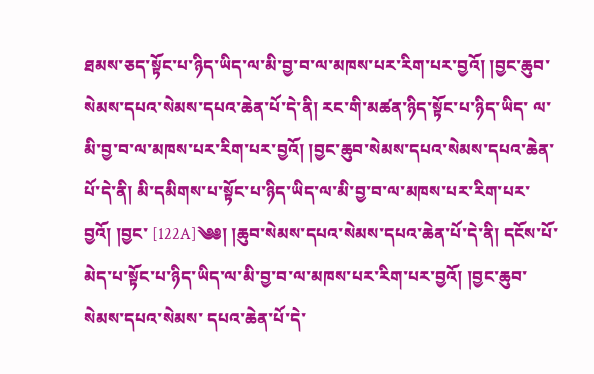ཐམས་ཅད་སྟོང་པ་ཉིད་ཡིད་ལ་མི་བྱ་བ་ལ་མཁས་པར་རིག་པར་བྱའོ། །བྱང་ཆུབ་སེམས་དཔའ་སེམས་དཔའ་ཆེན་པོ་དེ་ནི། རང་གི་མཚན་ཉིད་སྟོང་པ་ཉིད་ཡིད་ ལ་མི་བྱ་བ་ལ་མཁས་པར་རིག་པར་བྱའོ། །བྱང་ཆུབ་སེམས་དཔའ་སེམས་དཔའ་ཆེན་པོ་དེ་ནི། མི་དམིགས་པ་སྟོང་པ་ཉིད་ཡིད་ལ་མི་བྱ་བ་ལ་མཁས་པར་རིག་པར་བྱའོ། །བྱང་ [122A]༄༅། །ཆུབ་སེམས་དཔའ་སེམས་དཔའ་ཆེན་པོ་དེ་ནི། དངོས་པོ་མེད་པ་སྟོང་པ་ཉིད་ཡིད་ལ་མི་བྱ་བ་ལ་མཁས་པར་རིག་པར་བྱའོ། །བྱང་ཆུབ་སེམས་དཔའ་སེམས་ དཔའ་ཆེན་པོ་དེ་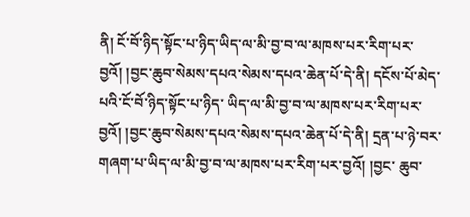ནི། ངོ་བོ་ཉིད་སྟོང་པ་ཉིད་ཡིད་ལ་མི་བྱ་བ་ལ་མཁས་པར་རིག་པར་བྱའོ། །བྱང་ཆུབ་སེམས་དཔའ་སེམས་དཔའ་ཆེན་པོ་དེ་ནི། དངོས་པོ་མེད་པའི་ངོ་བོ་ཉིད་སྟོང་པ་ཉིད་ ཡིད་ལ་མི་བྱ་བ་ལ་མཁས་པར་རིག་པར་བྱའོ། །བྱང་ཆུབ་སེམས་དཔའ་སེམས་དཔའ་ཆེན་པོ་དེ་ནི། དྲན་པ་ཉེ་བར་གཞག་པ་ཡིད་ལ་མི་བྱ་བ་ལ་མཁས་པར་རིག་པར་བྱའོ། །བྱང་ ཆུབ་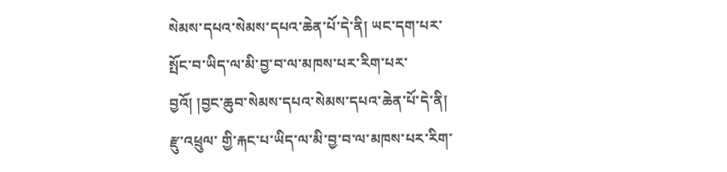སེམས་དཔའ་སེམས་དཔའ་ཆེན་པོ་དེ་ནི། ཡང་དག་པར་སྤོང་བ་ཡིད་ལ་མི་བྱ་བ་ལ་མཁས་པར་རིག་པར་བྱའོ། །བྱང་ཆུབ་སེམས་དཔའ་སེམས་དཔའ་ཆེན་པོ་དེ་ནི། རྫུ་འཕྲུལ་ གྱི་རྐང་པ་ཡིད་ལ་མི་བྱ་བ་ལ་མཁས་པར་རིག་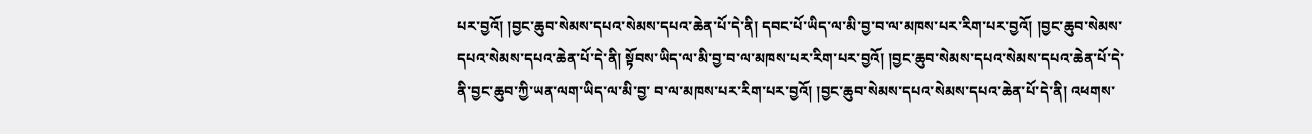པར་བྱའོ། །བྱང་ཆུབ་སེམས་དཔའ་སེམས་དཔའ་ཆེན་པོ་དེ་ནི། དབང་པོ་ཡིད་ལ་མི་བྱ་བ་ལ་མཁས་པར་རིག་པར་བྱའོ། །བྱང་ཆུབ་སེམས་ དཔའ་སེམས་དཔའ་ཆེན་པོ་དེ་ནི། སྟོབས་ཡིད་ལ་མི་བྱ་བ་ལ་མཁས་པར་རིག་པར་བྱའོ། །བྱང་ཆུབ་སེམས་དཔའ་སེམས་དཔའ་ཆེན་པོ་དེ་ནི་བྱང་ཆུབ་ཀྱི་ཡན་ལག་ཡིད་ལ་མི་བྱ་ བ་ལ་མཁས་པར་རིག་པར་བྱའོ། །བྱང་ཆུབ་སེམས་དཔའ་སེམས་དཔའ་ཆེན་པོ་དེ་ནི། འཕགས་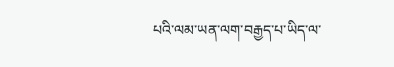པའི་ལམ་ཡན་ལག་བརྒྱད་པ་ཡིད་ལ་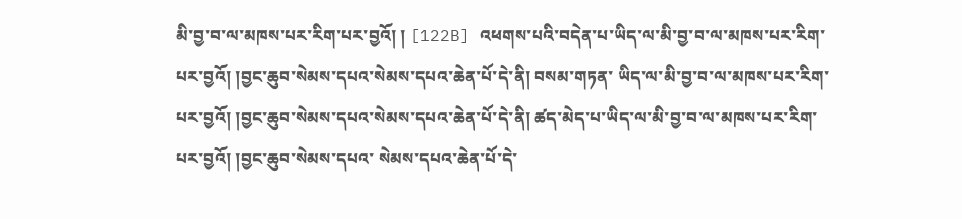མི་བྱ་བ་ལ་མཁས་པར་རིག་པར་བྱའོ། ། [122B] འཕགས་པའི་བདེན་པ་ཡིད་ལ་མི་བྱ་བ་ལ་མཁས་པར་རིག་པར་བྱའོ། །བྱང་ཆུབ་སེམས་དཔའ་སེམས་དཔའ་ཆེན་པོ་དེ་ནི། བསམ་གཏན་ ཡིད་ལ་མི་བྱ་བ་ལ་མཁས་པར་རིག་པར་བྱའོ། །བྱང་ཆུབ་སེམས་དཔའ་སེམས་དཔའ་ཆེན་པོ་དེ་ནི། ཚད་མེད་པ་ཡིད་ལ་མི་བྱ་བ་ལ་མཁས་པར་རིག་པར་བྱའོ། །བྱང་ཆུབ་སེམས་དཔའ་ སེམས་དཔའ་ཆེན་པོ་དེ་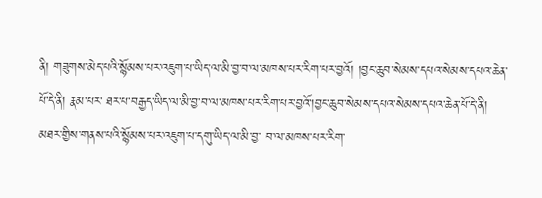ནི། གཟུགས་མེད་པའི་སྙོམས་པར་འཇུག་པ་ཡིད་ལ་མི་བྱ་བ་ལ་མཁས་པར་རིག་པར་བྱའོ། །བྱང་ཆུབ་སེམས་དཔའ་སེམས་དཔའ་ཆེན་པོ་དེ་ནི། རྣམ་པར་ ཐར་པ་བརྒྱད་ཡིད་ལ་མི་བྱ་བ་ལ་མཁས་པར་རིག་པར་བྱའོ་།བྱང་ཆུབ་སེམས་དཔའ་སེམས་དཔའ་ཆེན་པོ་དེ་ནི། མཐར་གྱིས་གནས་པའི་སྙོམས་པར་འཇུག་པ་དགུ་ཡིད་ལ་མི་བྱ་ བ་ལ་མཁས་པར་རིག་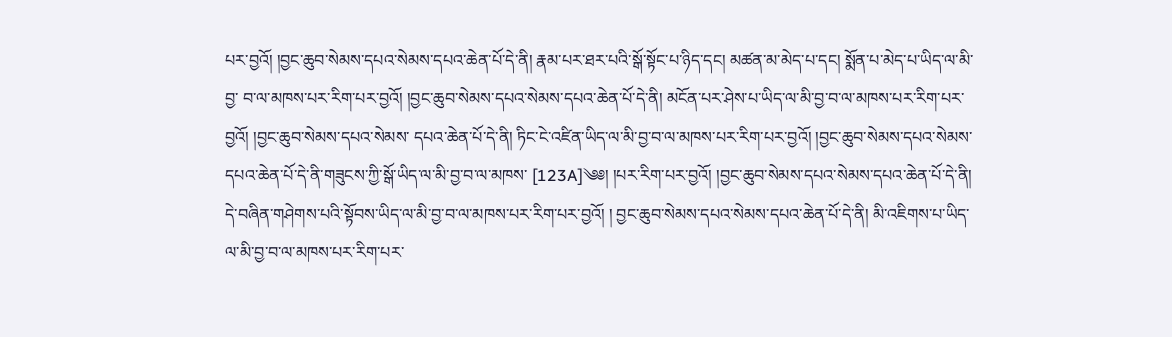པར་བྱའོ། །བྱང་ཆུབ་སེམས་དཔའ་སེམས་དཔའ་ཆེན་པོ་དེ་ནི། རྣམ་པར་ཐར་པའི་སྒོ་སྟོང་པ་ཉིད་དང། མཚན་མ་མེད་པ་དང། སྨོན་པ་མེད་པ་ཡིད་ལ་མི་བྱ་ བ་ལ་མཁས་པར་རིག་པར་བྱའོ། །བྱང་ཆུབ་སེམས་དཔའ་སེམས་དཔའ་ཆེན་པོ་དེ་ནི། མངོན་པར་ཤེས་པ་ཡིད་ལ་མི་བྱ་བ་ལ་མཁས་པར་རིག་པར་བྱའོ། །བྱང་ཆུབ་སེམས་དཔའ་སེམས་ དཔའ་ཆེན་པོ་དེ་ནི། ཏིང་ངེ་འཛིན་ཡིད་ལ་མི་བྱ་བ་ལ་མཁས་པར་རིག་པར་བྱའོ། །བྱང་ཆུབ་སེམས་དཔའ་སེམས་དཔའ་ཆེན་པོ་དེ་ནི་གཟུངས་ཀྱི་སྒོ་ཡིད་ལ་མི་བྱ་བ་ལ་མཁས་ [123A]༄༅། །པར་རིག་པར་བྱའོ། །བྱང་ཆུབ་སེམས་དཔའ་སེམས་དཔའ་ཆེན་པོ་དེ་ནི། དེ་བཞིན་གཤེགས་པའི་སྟོབས་ཡིད་ལ་མི་བྱ་བ་ལ་མཁས་པར་རིག་པར་བྱའོ། ། བྱང་ཆུབ་སེམས་དཔའ་སེམས་དཔའ་ཆེན་པོ་དེ་ནི། མི་འཇིགས་པ་ཡིད་ལ་མི་བྱ་བ་ལ་མཁས་པར་རིག་པར་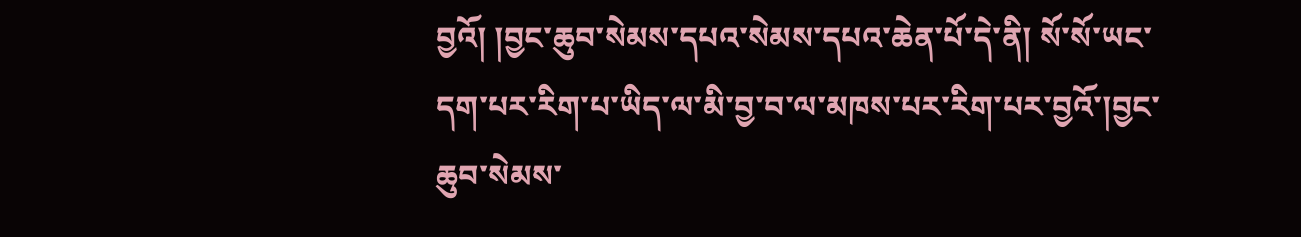བྱའོ། །བྱང་ཆུབ་སེམས་དཔའ་སེམས་དཔའ་ཆེན་པོ་དེ་ནི། སོ་སོ་ཡང་ དག་པར་རིག་པ་ཡིད་ལ་མི་བྱ་བ་ལ་མཁས་པར་རིག་པར་བྱའོ་།བྱང་ཆུབ་སེམས་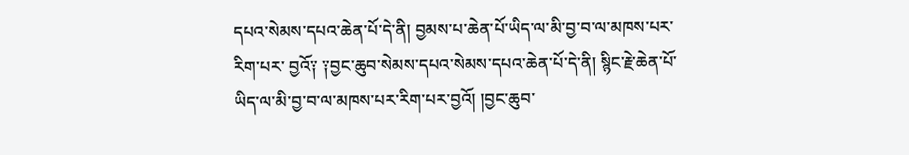དཔའ་སེམས་དཔའ་ཆེན་པོ་དེ་ནི། བྱམས་པ་ཆེན་པོ་ཡིད་ལ་མི་བྱ་བ་ལ་མཁས་པར་རིག་པར་ བྱའོ༑ ༑བྱང་ཆུབ་སེམས་དཔའ་སེམས་དཔའ་ཆེན་པོ་དེ་ནི། སྙིང་རྗེ་ཆེན་པོ་ཡིད་ལ་མི་བྱ་བ་ལ་མཁས་པར་རིག་པར་བྱའོ། །བྱང་ཆུབ་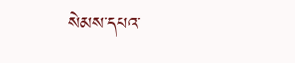སེམས་དཔའ་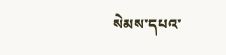སེམས་དཔའ་